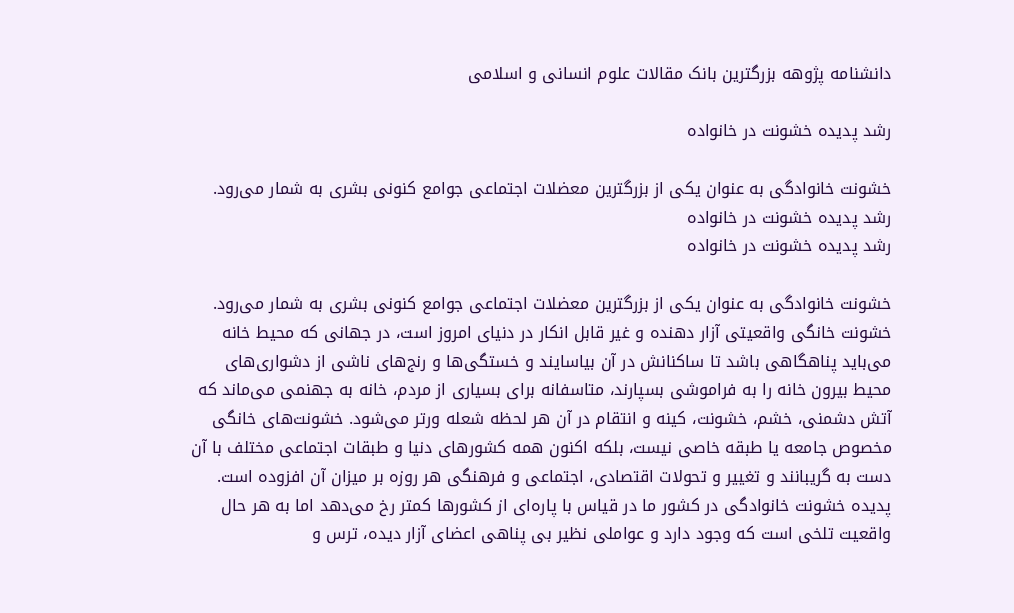دانشنامه پژوهه بزرگترین بانک مقالات علوم انسانی و اسلامی

رشد پدیده خشونت در خانواده

خشونت خانوادگی به عنوان یکی از بزرگترین معضلات اجتماعی جوامع کنونی بشری به شمار می‌رود.
رشد پدیده خشونت در خانواده
رشد پدیده خشونت در خانواده

خشونت خانوادگی به عنوان یکی از بزرگترین معضلات اجتماعی جوامع کنونی بشری به شمار می‌رود. خشونت خانگی واقعیتی آزار دهنده و غیر قابل انکار در دنیای امروز است، در جهانی که محیط خانه می‌باید پناهگاهی باشد تا ساکنانش در آن بیاسایند و خستگی‌ها و رنج‌های ناشی از دشواری‌های محیط بیرون خانه را به فراموشی بسپارند، متاسفانه برای بسیاری از مردم، خانه به جهنمی می‌ماند که آتش دشمنی، خشم، خشونت، کینه و انتقام در آن هر لحظه شعله ورتر می‌شود. خشونت‌های خانگی مخصوص جامعه یا طبقه خاصی نیست، بلکه اکنون همه کشورهای دنیا و طبقات اجتماعی مختلف با آن دست به گریبانند و تغییر و تحولات اقتصادی، اجتماعی و فرهنگی هر روزه بر میزان آن افزوده است. پدیده خشونت خانوادگی در کشور ما در قیاس با پاره‌ای از کشورها کمتر رخ می‌دهد اما به هر حال واقعیت تلخی است که وجود دارد و عواملی نظیر بی پناهی اعضای آزار دیده، ترس و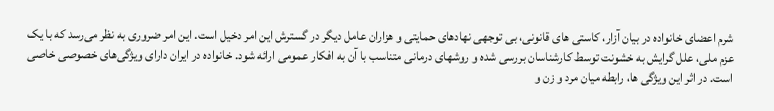شرم اعضای خانواده در بیان آزار، کاستی های قانونی، بی توجهی نهادهای حمایتی و هزاران عامل دیگر در گسترش این امر دخیل است. این امر ضروری به نظر می‌رسد که با یک عزم ملی‌، علل گرایش به خشونت توسط کارشناسان بررسی شده و روشهای درمانی متناسب با آن به افکار عمومی ارائه شود. خانواده در ایران دارای ویژگی‌های خصوصی خاصی است. در اثر این ویژگی ها، رابطه میان مرد و زن و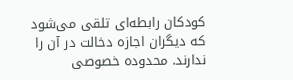کودکان رابطه‌ای تلقی می‌شود که دیگران اجازه دخالت در آن را ندارند. محدوده خصوصی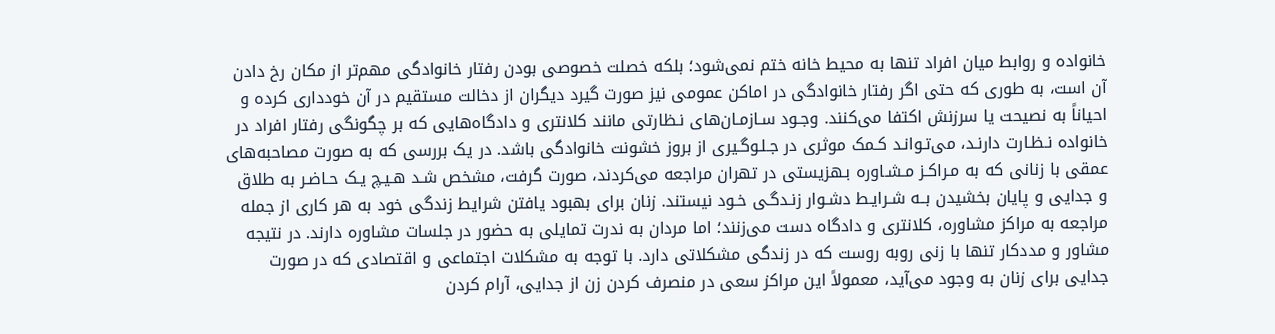خانواده و روابط میان افراد تنها به محیط خانه ختم نمی‌شود؛ بلکه خصلت خصوصی بودن رفتار خانوادگی مهم‌تر از مکان رخ دادن آن است، به طوری که حتی اگر رفتار خانوادگی در اماکن عمومی نیز صورت گیرد دیگران از دخالت مستقیم در آن خودداری کرده و احیاناً به نصیحت یا سرزنش اکتفا می‌کنند. وجـود سـازمـان‌های نـظارتی مانند کلانتری و دادگاه‌هایی که بر چگونگی رفتار افراد در خانواده نـظـارت دارنـد، می‌تـوانـد کـمک موثری در جـلـوگـیری از بروز خشونت خانوادگی باشد. در یک بررسی که به صورت مصاحبه‌های عمقی با زنانی که به مـراکـز مـشـاوره بـهزیستی در تهران مراجعه می‌کردند، صورت گرفت، مشخص شـد هـیـچ یـک حـاضـر به طلاق و جدایی و پایان بخشیدن بــه شـرایـط دشـوار زنـدگـی خـود نیستند. زنان برای بهبود یافتن شرایط زندگی خود به هر کاری از جمله مراجعه به مراکز مشاوره، کلانتری و دادگاه دست می‌زنند؛ اما مردان به ندرت تمایلی به حضور در جلسات مشاوره دارند. در نتیجه مشاور و مددکار تنها با زنی روبه روست که در زندگی مشکلاتی دارد. با توجه به مشکلات اجتماعی و اقتصادی که در صورت جدایی برای زنان به وجود می‌آید، معمولاً این مراکز سعی در منصرف کردن زن از جدایی، آرام کردن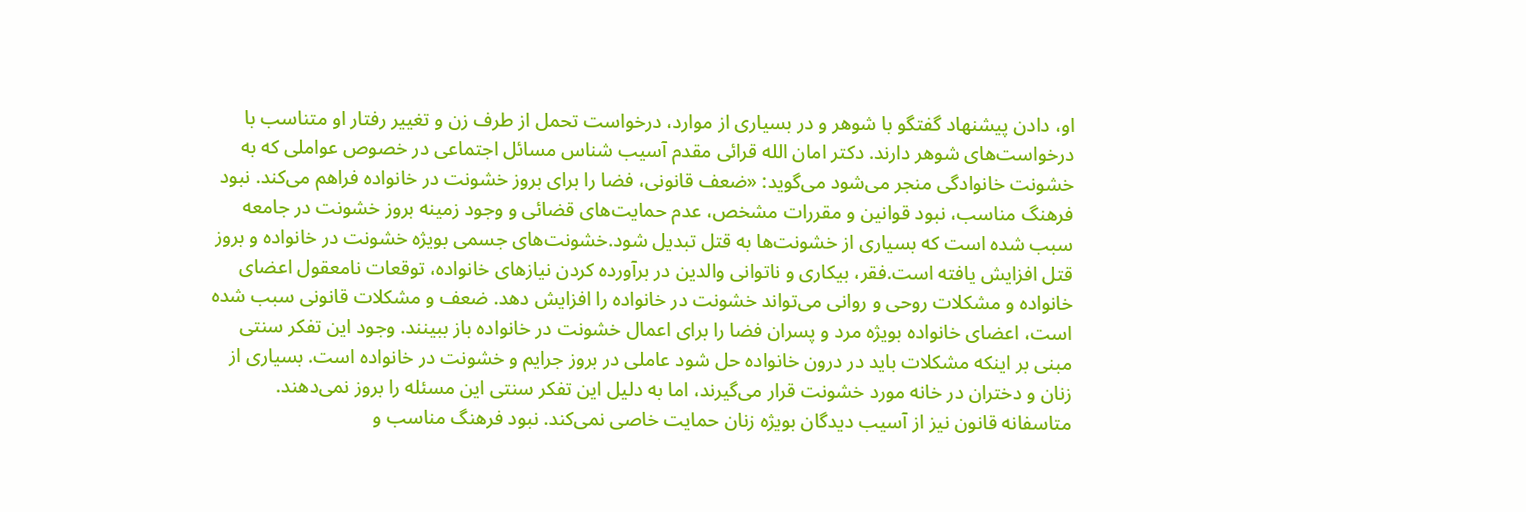او، دادن پیشنهاد گفتگو با شوهر و در بسیاری از موارد، درخواست تحمل از طرف زن و تغییر رفتار او متناسب با درخواست‌های شوهر دارند. دکتر امان الله قرائی مقدم آسیب شناس مسائل اجتماعی در خصوص عواملی که به خشونت خانوادگی منجر می‌شود می‌گوید: «ضعف قانونی، فضا را برای بروز خشونت در خانواده فراهم می‌کند. نبود فرهنگ مناسب، نبود قوانین و مقررات مشخص، عدم حمایت‌های قضائی و وجود زمینه بروز خشونت در جامعه سبب شده است که بسیاری از خشونت‌ها به قتل تبدیل شود.خشونت‌های جسمی بویژه خشونت در خانواده و بروز قتل افزایش یافته است.فقر، بیکاری و ناتوانی والدین در برآورده کردن نیازهای خانواده‌، توقعات نامعقول اعضای خانواده و مشکلات روحی و روانی می‌تواند خشونت در خانواده را افزایش دهد. ضعف و مشکلات قانونی سبب شده است، اعضای خانواده بویژه مرد و پسران فضا را برای اعمال خشونت در خانواده باز ببینند. وجود این تفکر سنتی مبنی بر اینکه مشکلات باید در درون خانواده حل شود عاملی در بروز جرایم و خشونت در خانواده است. بسیاری از زنان و دختران در خانه مورد خشونت قرار می‌گیرند، اما به دلیل این تفکر سنتی این مسئله را بروز نمی‌دهند. متاسفانه قانون نیز از آسیب دیدگان بویژه زنان حمایت خاصی نمی‌کند. نبود فرهنگ مناسب و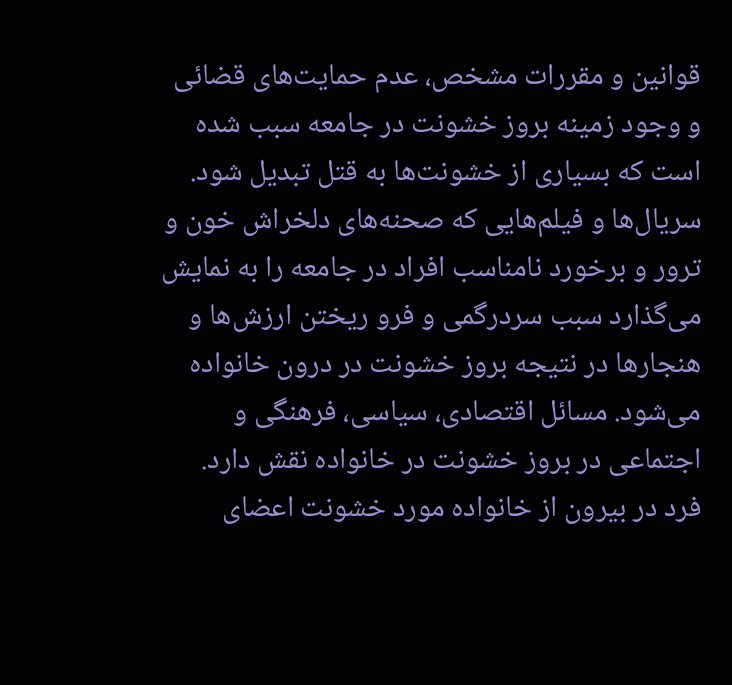قوانین و مقررات مشخص، عدم حمایت‌های قضائی و وجود زمینه بروز خشونت در جامعه سبب شده است که بسیاری از خشونت‌ها به قتل تبدیل شود. سریال‌ها و فیلم‌هایی که صحنه‌های دلخراش خون و ترور و برخورد نامناسب افراد در جامعه را به نمایش می‌گذارد سبب سردرگمی و فرو ریختن ارزش‌ها و هنجارها در نتیجه بروز خشونت در درون خانواده می‌شود. مسائل اقتصادی، سیاسی، فرهنگی و اجتماعی در بروز خشونت در خانواده نقش دارد. فرد در بیرون از خانواده مورد خشونت اعضای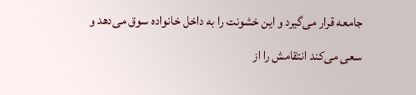جامعه قرار می‌گیرد و این خشونت را به داخل خانواده سوق می‌دهد و سعی می‌کند انتقامش را از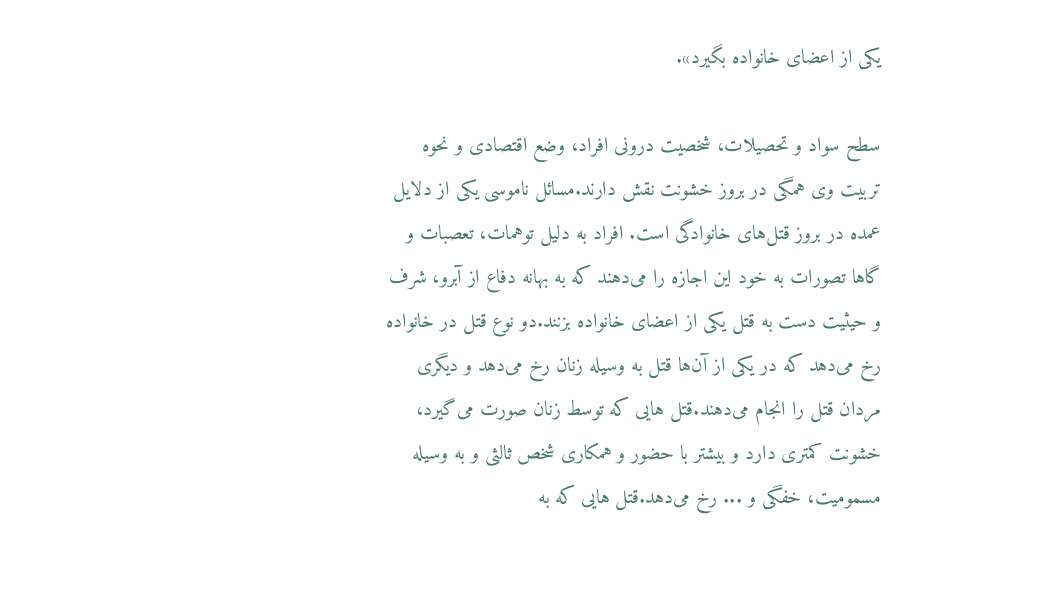یکی از اعضای خانواده بگیرد».

سطح سواد و تحصیلات، شخصیت درونی افراد، وضع اقتصادی و نحوه تربیت وی همگی در بروز خشونت نقش دارند.مسائل ناموسی یکی از دلایل عمده در بروز قتل‌های خانوادگی است. افراد به دلیل توهمات، تعصبات و گاها تصورات به خود این اجازه را می‌دهند که به بهانه دفاع از آبرو، شرف و حیثیت دست به قتل یکی از اعضای خانواده بزنند.دو نوع قتل در خانواده رخ می‌دهد که در یکی از آن‌ها قتل به وسیله زنان رخ می‌دهد و دیگری مردان قتل را انجام می‌دهند.قتل هایی که توسط زنان صورت می‌گیرد، خشونت کمتری دارد و بیشتر با حضور و همکاری شخص ثالثی و به وسیله مسمومیت، خفگی و ... رخ می‌دهد.قتل هایی که به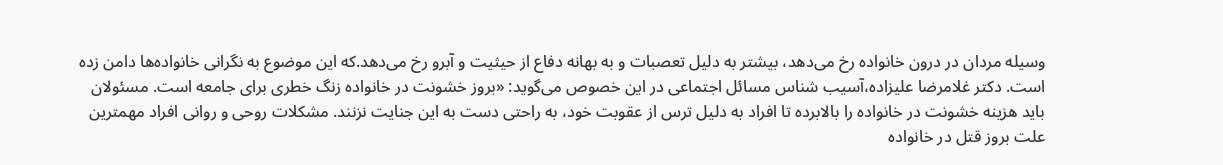وسیله مردان در درون خانواده رخ می‌دهد، بیشتر به دلیل تعصبات و به بهانه دفاع از حیثیت و آبرو رخ می‌دهد.که این موضوع به نگرانی خانواده‌ها دامن زده است. دکتر غلامرضا علیزاده،آسیب شناس مسائل اجتماعی در این خصوص می‌گوید: «بروز خشونت در خانواده زنگ خطری برای جامعه است. مسئولان باید هزینه خشونت در خانواده را بالابرده تا افراد به دلیل ترس از عقوبت خود، به راحتی دست به این جنایت نزنند. مشکلات روحی و روانی افراد مهمترین علت بروز قتل در خانواده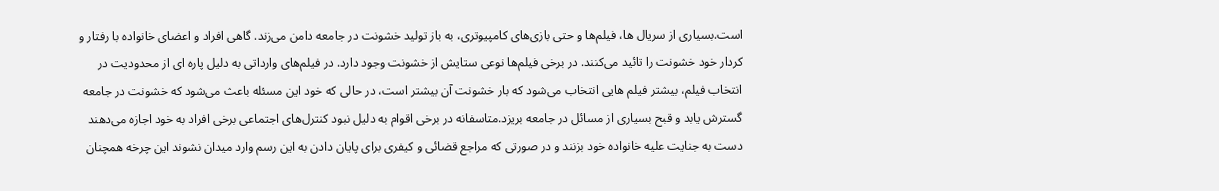است.بسیاری از سریال ها، فیلم‌ها و حتی بازی‌های کامپیوتری، به باز تولید خشونت در جامعه دامن می‌زند. گاهی افراد و اعضای خانواده با رفتار و کردار خود خشونت را تائید می‌کنند. در برخی فیلم‌ها نوعی ستایش از خشونت وجود دارد. در فیلم‌های وارداتی به دلیل پاره ای از محدودیت در انتخاب فیلم، بیشتر فیلم هایی انتخاب می‌شود که بار خشونت آن بیشتر است، در حالی که خود این مسئله باعث می‌شود که خشونت در جامعه گسترش یابد و قبح بسیاری از مسائل در جامعه بریزد.متاسفانه در برخی اقوام به دلیل نبود کنترل‌های اجتماعی برخی افراد به خود اجازه می‌دهند دست به جنایت علیه خانواده خود بزنند و در صورتی که مراجع قضائی و کیفری برای پایان دادن به این رسم وارد میدان نشوند این چرخه همچنان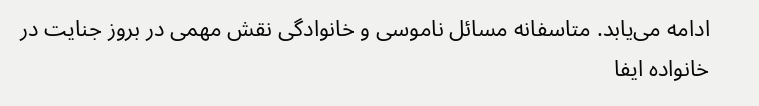ادامه می‌یابد. متاسفانه مسائل ناموسی و خانوادگی نقش مهمی در بروز جنایت در خانواده ایفا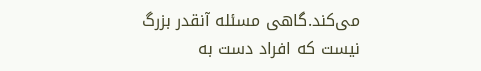می‌کند.گاهی مسئله آنقدر بزرگ نیست که افراد دست به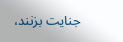جنایت بزنند،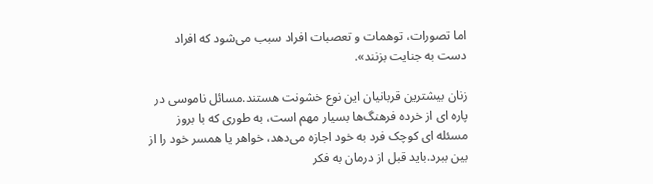اما تصورات، توهمات و تعصبات افراد سبب می‌شود که افراد دست به جنایت بزنند».

زنان بیشترین قربانیان این نوع خشونت هستند.مسائل ناموسی در پاره ای از خرده فرهنگ‌ها بسیار مهم است، به طوری که با بروز مسئله ای کوچک فرد به خود اجازه می‌دهد، خواهر یا همسر خود را از بین ببرد.باید قبل از درمان به فکر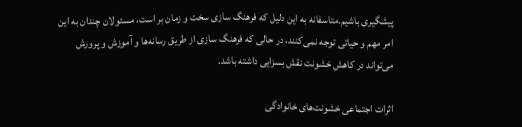پیشگیری باشیم.متاسفانه به این دلیل که فرهنگ سازی سخت و زمان بر است، مسئولان چندان به این امر مهم و حیاتی توجه نمی‌کنند، در حالی که فرهنگ سازی از طریق رسانه‌ها و آموزش و پرورش می‌تواند در کاهش خشونت نقش بسزایی داشته باشد.

اثرات اجتماعی خشونت‌های خانوادگی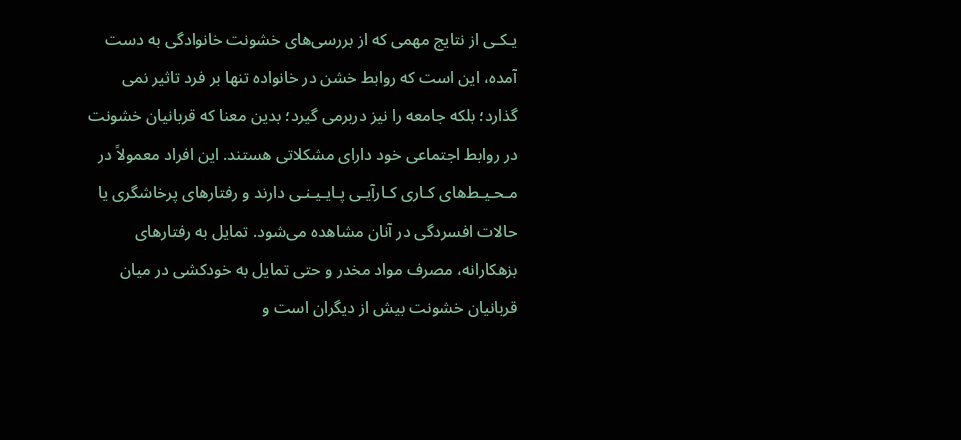یـکـی از نتایج مهمی که از بررسی‌های خشونت خانوادگی به دست آمده، این است که روابط خشن در خانواده تنها بر فرد تاثیر نمی گذارد؛ بلکه جامعه را نیز دربرمی گیرد؛ بدین معنا که قربانیان خشونت در روابط اجتماعی خود دارای مشکلاتی هستند. این افراد معمولاً در مـحـیـط‌های کـاری کـارآیـی پـایـیـنـی دارند و رفتارهای پرخاشگری یا حالات افسردگی در آنان مشاهده می‌شود. تمایل به رفتارهای بزهکارانه، مصرف مواد مخدر و حتی تمایل به خودکشی در میان قربانیان خشونت بیش از دیگران است و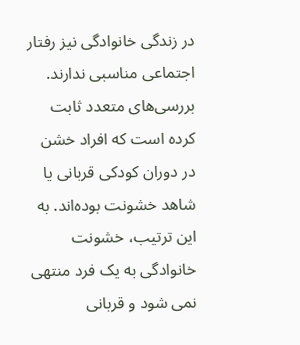در زندگی خانوادگی نیز رفتار اجتماعی مناسبی ندارند. بررسی‌های متعدد ثابت کرده است که افراد خشن در دوران کودکی قربانی یا شاهد خشونت بوده‌اند. به این ترتیب، خشونت خانوادگی به یک فرد منتهی نمی شود و قربانی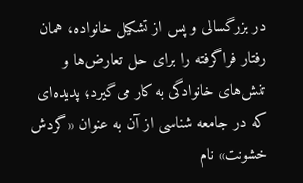در بزرگسالی و پس از تشکیل خانواده، همان رفتار فراگرفته را برای حل تعارض‌ها و تنش‌های خانوادگی به کار می‌گیرد؛ پدیده‌ای که در جامعه شناسی از آن به عنوان «گردش خشونت» نام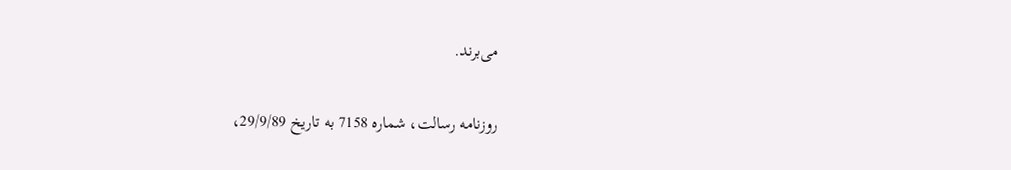می‌برند.

روزنامه رسالت، شماره 7158 به تاریخ 29/9/89،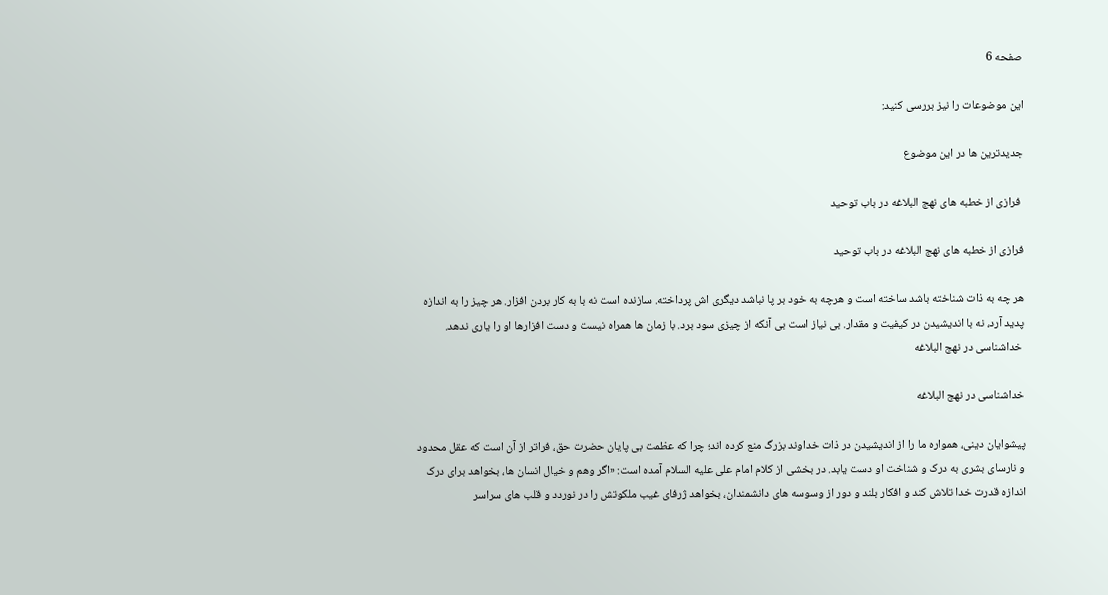صفحه 6

این موضوعات را نیز بررسی کنید:

جدیدترین ها در این موضوع

 فرازی از خطبه های نهج البلاغه در باب توحید

فرازی از خطبه های نهج البلاغه در باب توحید

هر چه به ذات شناخته باشد ساخته است و هرچه به خود بر پا نباشد ديگرى اش پرداخته. سازنده است نه با به كار بردن افزار. هر چيز را به اندازه پديد آرد، نه با انديشيدن در كيفيت و مقدار. بى نياز است بى آنكه از چيزى سود برد. با زمان ها همراه نيست و دست افزارها او را يارى ندهد.
 خداشناسی در نهج البلاغه

خداشناسی در نهج البلاغه

پیشوایان دینی، همواره ما را از اندیشیدن در ذات خداوند بزرگ منع کرده اند؛ چرا که عظمت بی پایان حضرت حق، فراتر از آن است که عقل محدود و نارسای بشری به درک و شناخت او دست یابد. در بخشی از کلام امام علی علیه السلام آمده است: «اگر وهم و خیال انسان ها، بخواهد برای درک اندازه قدرت خدا تلاش کند و افکار بلند و دور از وسوسه های دانشمندان، بخواهد ژرفای غیب ملکوتش را در نوردد و قلب های سراسر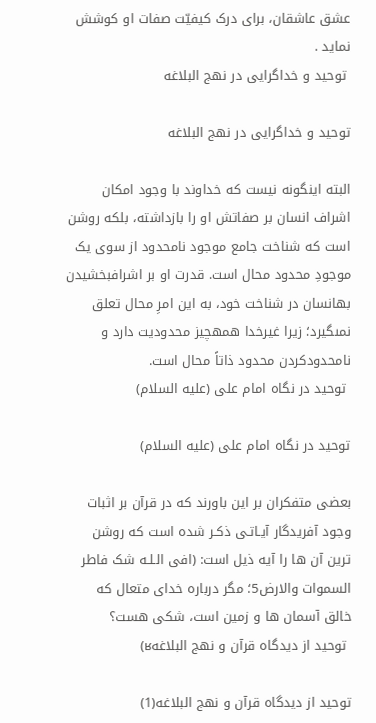عشق عاشقان، برای درک کیفیّت صفات او کوشش نماید .
 توحید و خداگرایی در نهج البلاغه

توحید و خداگرایی در نهج البلاغه

البته اینگونه نیست که خداوند با وجود امکان اشراف انسان بر صفاتش او را بازداشته، بلکه روشن است که شناخت جامع موجود نامحدود از سوى یک موجودِ محدود محال است. قدرت او بر اشرافبخشیدن بهانسان در شناخت خود، به این امرِ محال تعلق نمىگیرد؛ زیرا غیرخدا همهچیز محدودیت دارد و نامحدودکردن محدود ذاتاً محال است.
 توحید در نگاه امام علی (علیه السلام)

توحید در نگاه امام علی (علیه السلام)

بعضی متفکران بر این باورند که در قرآن بر اثبات وجود آفریدگار آیـاتـی ذکـر شده است که روشن ترین آن ها را آیه ذیل است: (افی الـلـه شک فاطر السموات والارض5؛ مگر درباره خدای متعال که خالق آسمان ها و زمین است، شکی هست؟
 توحید از دیدگاه قرآن و نهج البلاغهʁ)

توحید از دیدگاه قرآن و نهج البلاغه(1)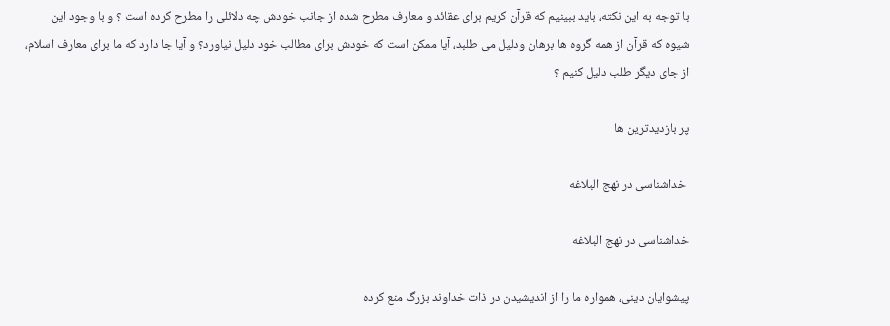با توجه به این نکته، باید ببینیم که قرآن کریم برای عقائد و معارف مطرح شده از جانب خودش چه دلائلی را مطرح کرده است ؟ و با وجود این شیوه که قرآن از همه گروه ها برهان ودلیل می طلبد، آیا ممکن است که خودش برای مطالب خود دلیل نیاورد؟ و آیا جا دارد که ما برای معارف اسلام، از جای دیگر طلب دلیل کنیم ؟

پر بازدیدترین ها

 خداشناسی در نهج البلاغه

خداشناسی در نهج البلاغه

پیشوایان دینی، همواره ما را از اندیشیدن در ذات خداوند بزرگ منع کرده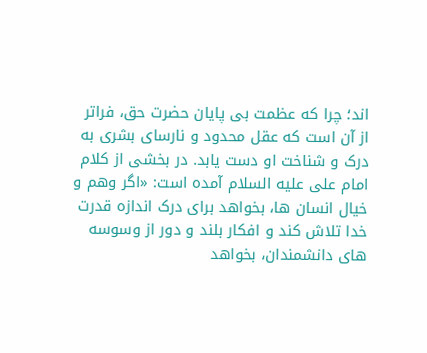اند؛ چرا که عظمت بی پایان حضرت حق، فراتر از آن است که عقل محدود و نارسای بشری به درک و شناخت او دست یابد. در بخشی از کلام امام علی علیه السلام آمده است: «اگر وهم و خیال انسان ها، بخواهد برای درک اندازه قدرت خدا تلاش کند و افکار بلند و دور از وسوسه های دانشمندان، بخواهد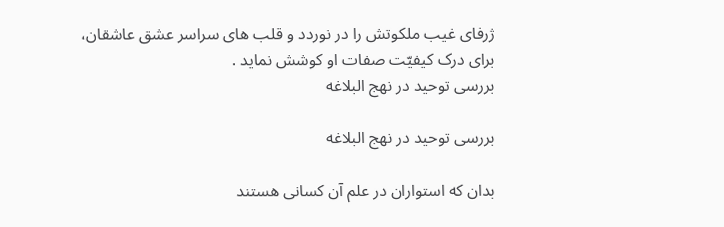ژرفای غیب ملکوتش را در نوردد و قلب های سراسر عشق عاشقان، برای درک کیفیّت صفات او کوشش نماید .
بررسی توحيد در نهج البلاغه

بررسی توحيد در نهج البلاغه

بدان كه استواران در علم آن كسانى هستند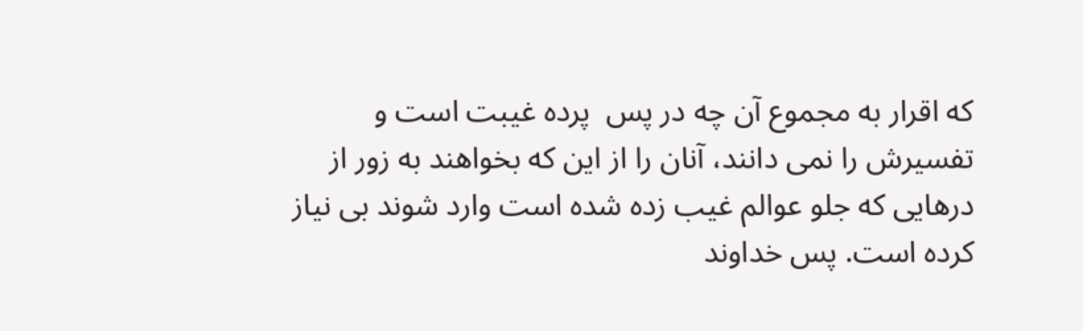كه اقرار به مجموع آن چه در پس ‍ پرده غيبت است و تفسيرش را نمى دانند، آنان را از اين كه بخواهند به زور از درهايى كه جلو عوالم غيب زده شده است وارد شوند بى نياز كرده است. پس خداوند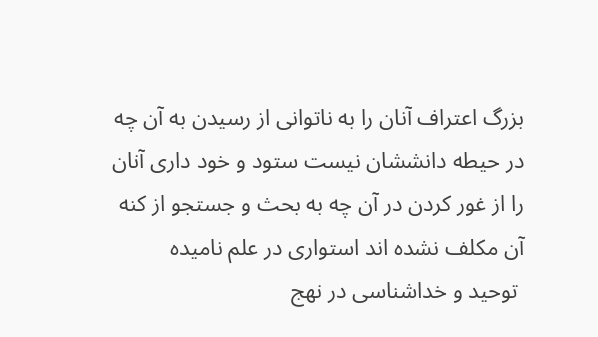بزرگ اعتراف آنان را به ناتوانى از رسيدن به آن چه در حيطه دانششان نيست ستود و خود دارى آنان را از غور كردن در آن چه به بحث و جستجو از كنه آن مكلف نشده اند استوارى در علم ناميده
 توحيد و خداشناسى در نهج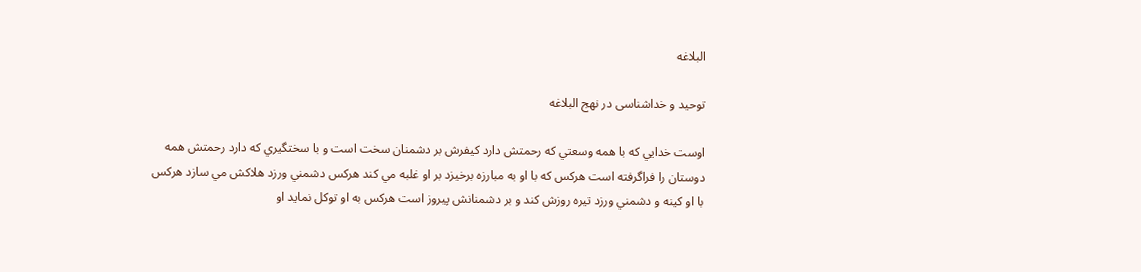البلاغه

توحيد و خداشناسى در نهج البلاغه

اوست خدايي كه با همه وسعتي كه رحمتش دارد كيفرش بر دشمنان سخت است و با سختگيري كه دارد رحمتش همه دوستان را فراگرفته است هركس كه با او به مبارزه برخيزد بر او غلبه مي كند هركس دشمني ورزد هلاكش مي سازد هركس با او كينه و دشمني ورزد تيره روزش كند و بر دشمنانش پيروز است هركس به او توكل نمايد او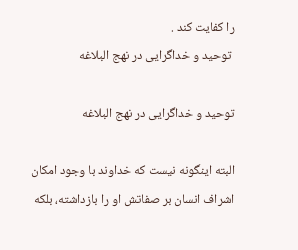را كفايت كند .
 توحید و خداگرایی در نهج البلاغه

توحید و خداگرایی در نهج البلاغه

البته اینگونه نیست که خداوند با وجود امکان اشراف انسان بر صفاتش او را بازداشته، بلکه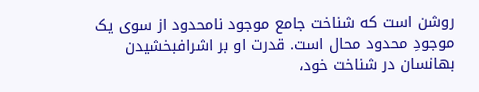روشن است که شناخت جامع موجود نامحدود از سوى یک موجودِ محدود محال است. قدرت او بر اشرافبخشیدن بهانسان در شناخت خود،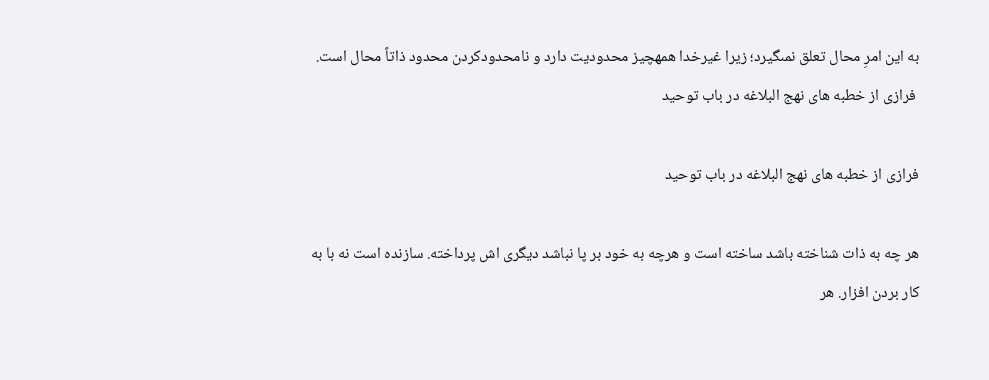به این امرِ محال تعلق نمىگیرد؛ زیرا غیرخدا همهچیز محدودیت دارد و نامحدودکردن محدود ذاتاً محال است.
 فرازی از خطبه های نهج البلاغه در باب توحید

فرازی از خطبه های نهج البلاغه در باب توحید

هر چه به ذات شناخته باشد ساخته است و هرچه به خود بر پا نباشد ديگرى اش پرداخته. سازنده است نه با به كار بردن افزار. هر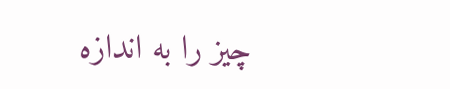چيز را به اندازه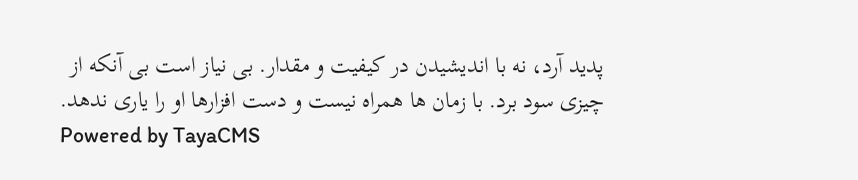پديد آرد، نه با انديشيدن در كيفيت و مقدار. بى نياز است بى آنكه از چيزى سود برد. با زمان ها همراه نيست و دست افزارها او را يارى ندهد.
Powered by TayaCMS